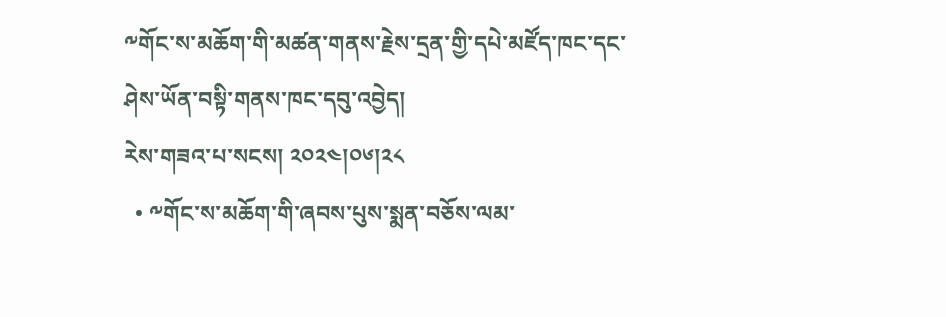༸གོང་ས་མཆོག་གི་མཚན་གནས་རྗེས་དྲན་གྱི་དཔེ་མཛོད་ཁང་དང་ཤེས་ཡོན་བསྟི་གནས་ཁང་དབུ་འབྱེད།
རེས་གཟའ་པ་སངས། ༢༠༢༤།༠༦།༢༨
  • ༸གོང་ས་མཆོག་གི་ཞབས་པུས་སྨན་བཅོས་ལམ་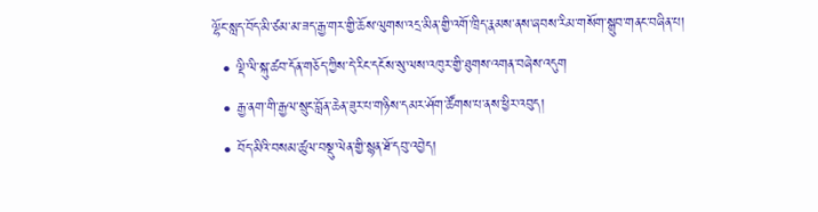ལྷོང་སླད་བོད་མི་ཙམ་མ་ཟད་རྒྱ་གར་གྱི་ཆོས་ལུགས་འདྲ་མིན་གྱི་འགོ་ཁྲིད་རྣམས་ནས་ཞབས་རིམ་གསོག་སྒྲུབ་གནང་བཞིན་པ།
  • ལྡི་ལི་སྐུ་ཚབ་དོན་གཅོད་ཀྱིས་དེ་རིང་དངོས་སུ་ལས་འཁུར་གྱི་ཐུགས་འགན་བཞེས་འདུག
  • རྒྱ་ནག་གི་རྒྱལ་སྲུང་བློན་ཆེན་ཟུར་པ་གཉིས་དམར་ཤོག་ཚོགས་པ་ནས་ཕྱིར་འབུད།
  • བོད་མིའི་བསམ་ཚུལ་བསྡུ་ལེན་གྱི་སྙན་ཐོ་དབུ་འབྱེད།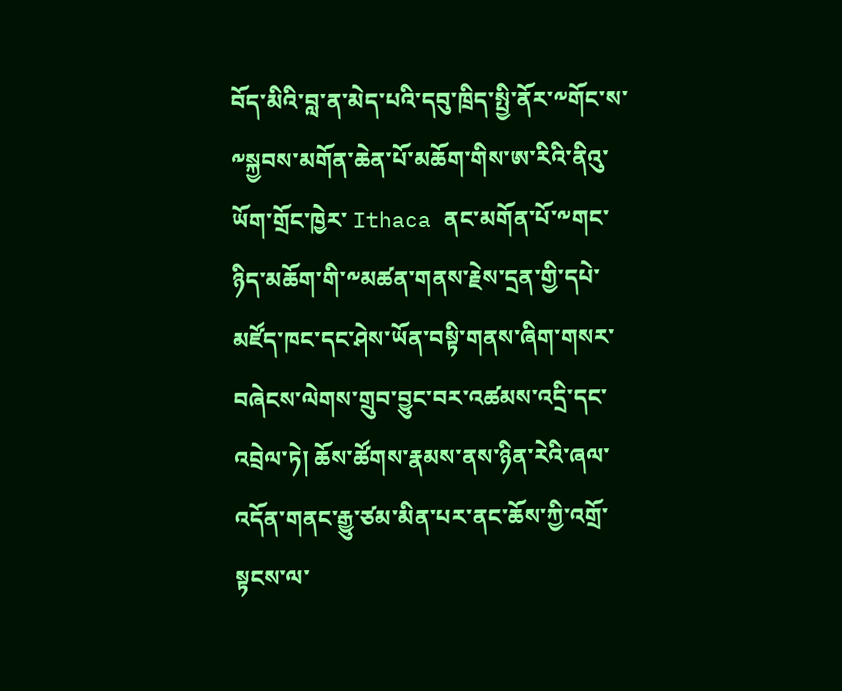བོད་མིའི་བླ་ན་མེད་པའི་དབུ་ཁྲིད་སྤྱི་ནོར་༸གོང་ས་༸སྐྱབས་མགོན་ཆེན་པོ་མཆོག་གིས་ཨ་རིའི་ནིའུ་ཡོག་གྲོང་ཁྱེར་ Ithaca ནང་མགོན་པོ་༸གང་ཉིད་མཆོག་གི་༸མཚན་གནས་རྗེས་དྲན་གྱི་དཔེ་མཛོད་ཁང་དང་ཤེས་ཡོན་བསྟི་གནས་ཞིག་གསར་བཞེངས་ལེགས་གྲུབ་བྱུང་བར་འཚམས་འདྲི་དང་འབྲེལ་ཏེ། ཆོས་ཚོགས་རྣམས་ནས་ཉིན་རེའི་ཞལ་འདོན་གནང་རྒྱུ་ཙམ་མིན་པར་ནང་ཆོས་ཀྱི་འགྲོ་སྟངས་ལ་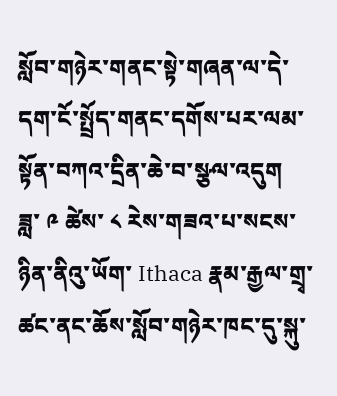སློབ་གཉེར་གནང་སྟེ་གཞན་ལ་དེ་དག་ངོ་སྤྲོད་གནང་དགོས་པར་ལམ་སྟོན་བཀའ་དྲིན་ཆེ་བ་སྩལ་འདུག
ཟླ་ ༩ ཚེས་ ༨ རེས་གཟའ་པ་སངས་ཉིན་ནིའུ་ཡོག་ Ithaca རྣམ་རྒྱལ་གྲྭ་ཚང་ནང་ཆོས་སློབ་གཉེར་ཁང་དུ་སྐུ་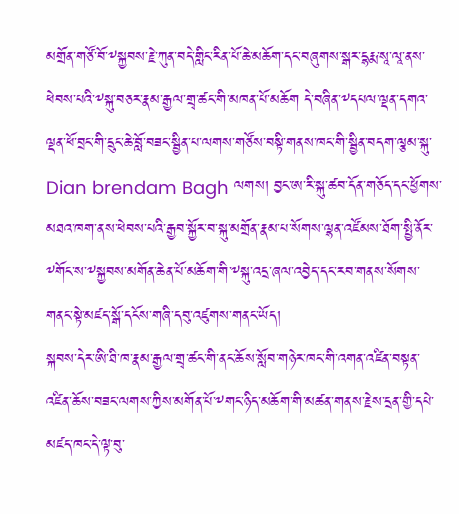མགྲོན་གཙོ་བོ་༸སྐྱབས་རྗེ་ཀུན་བདེ་གླིང་རིན་པོ་ཆེ་མཆོག་དང་བཞུགས་སྒར་དྷརྨ་སཱ་ལཱ་ནས་ཕེབས་པའི་༸སྐུ་བཅར་རྣམ་རྒྱལ་གྲྭ་ཚང་གི་མཁན་པོ་མཆོག དེ་བཞིན་༸དཔལ་ལྡན་དགའ་ལྡན་ཕོ་བྲང་གི་དྲུང་ཆེ་བློ་བཟང་སྦྱིན་པ་ལགས་གཙོས་བསྟི་གནས་ཁང་གི་སྦྱིན་བདག་ལྕམ་སྐུ་ Dian brendam Bagh ལགས། བྱང་ཨ་རི་སྐུ་ཚབ་དོན་གཅོད་དང་ཕྱོགས་མཐའ་ཁག་ནས་ཕེབས་པའི་རྒྱབ་སྐྱོར་བ་སྐུ་མགྲོན་རྣམ་པ་སོགས་ལྷན་འཛོམས་ཐོག་སྤྱི་ནོར་༸གོང་ས་༸སྐྱབས་མགོན་ཆེན་པོ་མཆོག་གི་༸སྐུ་འདྲ་ཞལ་འབྱེད་དང་རབ་གནས་སོགས་གནང་སྟེ་མཛད་སྒོ་དངོས་གཞི་དབུ་འཛུགས་གནང་ཡོད།
སྐབས་དེར་ཨི་ཐི་ཁ་རྣམ་རྒྱལ་གྲྭ་ཚང་གི་ནང་ཆོས་སློབ་གཉེར་ཁང་གི་འགན་འཛིན་བསྟན་འཛིན་ཆོས་བཟང་ལགས་ཀྱིས་མགོན་པོ་༸གང་ཉིད་མཆོག་གི་མཚན་གནས་རྗེས་དྲན་གྱི་དཔེ་མཛད་ཁང་དེ་ལྟ་བུ་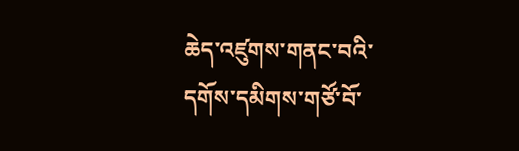ཆེད་འཛུགས་གནང་བའི་དགོས་དམིགས་གཙོ་བོ་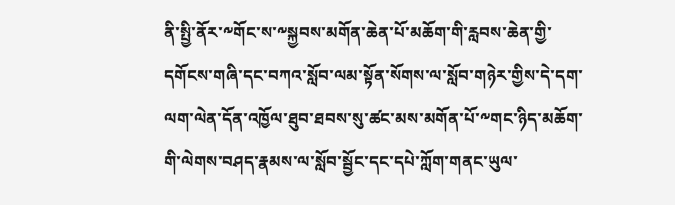ནི་སྤྱི་ནོར་༸གོང་ས་༸སྐྱབས་མགོན་ཆེན་པོ་མཆོག་གི་རླབས་ཆེན་གྱི་དགོངས་གཞི་དང་བཀའ་སློབ་ལམ་སྟོན་སོགས་ལ་སློབ་གཉེར་གྱིས་དེ་དག་ལག་ལེན་དོན་འཁྱོལ་ཐུབ་ཐབས་སུ་ཚང་མས་མགོན་པོ་༸གང་ཉིད་མཆོག་གི་ལེགས་བཤད་རྣམས་ལ་སློབ་སྦྱོང་དང་དཔེ་ཀློག་གནང་ཡུལ་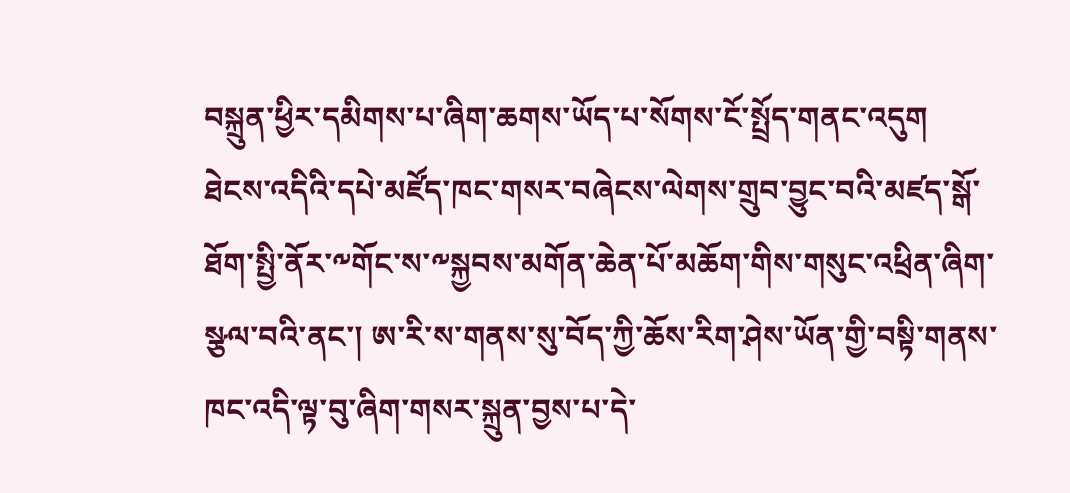བསྐྲུན་ཕྱིར་དམིགས་པ་ཞིག་ཆགས་ཡོད་པ་སོགས་ངོ་སྤྲོད་གནང་འདུག
ཐེངས་འདིའི་དཔེ་མཛོད་ཁང་གསར་བཞེངས་ལེགས་གྲུབ་བྱུང་བའི་མཛད་སྒོ་ཐོག་སྤྱི་ནོར་༸གོང་ས་༸སྐྱབས་མགོན་ཆེན་པོ་མཆོག་གིས་གསུང་འཕྲིན་ཞིག་སྩལ་བའི་ནང་། ཨ་རི་ས་གནས་སུ་བོད་ཀྱི་ཆོས་རིག་ཤེས་ཡོན་གྱི་བསྟི་གནས་ཁང་འདི་ལྟ་བུ་ཞིག་གསར་སྐྲུན་བྱས་པ་དེ་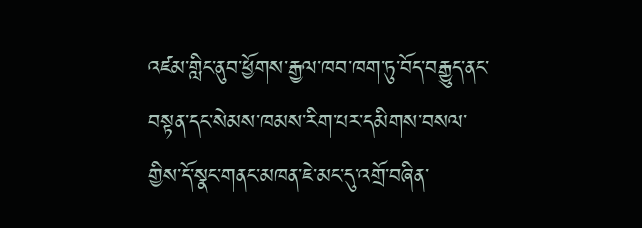འཛམ་གླིང་ནུབ་ཕྱོགས་རྒྱལ་ཁབ་ཁག་ཏུ་བོད་བརྒྱུད་ནང་བསྟན་དང་སེམས་ཁམས་རིག་པར་དམིགས་བསལ་གྱིས་དོ་སྣང་གནང་མཁན་ཇེ་མང་དུ་འགྲོ་བཞིན་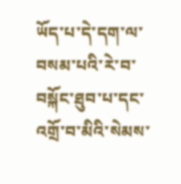ཡོད་པ་དེ་དག་ལ་བསམ་པའི་རེ་བ་བསྐོང་ཐུབ་པ་དང་འགྲོ་བ་མིའི་སེམས་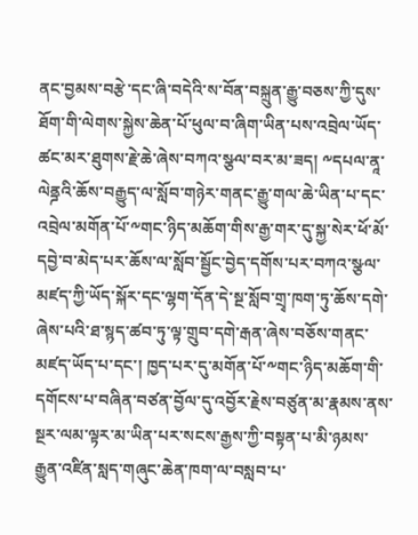ནང་བྱམས་བརྩེ་དང་ཞི་བདེའི་ས་བོན་བསྐྲུན་རྒྱུ་བཅས་ཀྱི་དུས་ཐོག་གི་ལེགས་སྐྱེས་ཆེན་པོ་ཕུལ་བ་ཞིག་ཡིན་པས་འབྲེལ་ཡོད་ཚང་མར་ཐུགས་རྗེ་ཆེ་ཞེས་བཀའ་སྩལ་བར་མ་ཟད། ༸དཔལ་ནཱ་ལེནྜའི་ཆོས་བརྒྱུད་ལ་སློབ་གཉེར་གནང་རྒྱུ་གལ་ཆེ་ཡིན་པ་དང་འབྲེལ་མགོན་པོ་༸གང་ཉིད་མཆོག་གིས་རྒྱ་གར་དུ་སྐྱ་སེར་ཕོ་མོ་དབྱེ་བ་མེད་པར་ཆོས་ལ་སློབ་སྦྱོང་བྱེད་དགོས་པར་བཀའ་སྩལ་མཛད་ཀྱི་ཡོད་སྐོར་དང་ལྷག་དོན་དེ་སྔ་སློབ་གྲྭ་ཁག་ཏུ་ཆོས་དགེ་ཞེས་པའི་ཐ་སྙད་ཚབ་ཏུ་ལྟ་གྲུབ་དགེ་རྒན་ཞེས་བཅོས་གནང་མཛད་ཡོད་པ་དང་། ཁྱད་པར་དུ་མགོན་པོ་༸གང་ཉིད་མཆོག་གི་དགོངས་པ་བཞིན་བཙན་བྱོལ་དུ་འབྱོར་རྗེས་བཙུན་མ་རྣམས་ནས་སྔར་ལམ་ལྟར་མ་ཡིན་པར་སངས་རྒྱས་ཀྱི་བསྟན་པ་མི་ཉམས་རྒྱུན་འཛིན་སླད་གཞུང་ཆེན་ཁག་ལ་བསླབ་པ་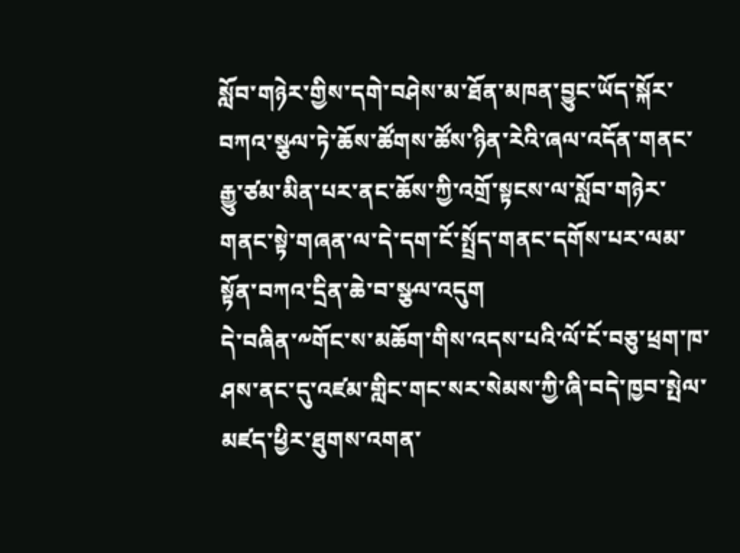སློབ་གཉེར་གྱིས་དགེ་བཤེས་མ་ཐོན་མཁན་བྱུང་ཡོད་སྐོར་བཀའ་སྩལ་ཏེ་ཆོས་ཚོགས་ཚོས་ཉིན་རེའི་ཞལ་འདོན་གནང་རྒྱུ་ཙམ་མིན་པར་ནང་ཆོས་ཀྱི་འགྲོ་སྟངས་ལ་སློབ་གཉེར་གནང་སྟེ་གཞན་ལ་དེ་དག་ངོ་སྤྲོད་གནང་དགོས་པར་ལམ་སྟོན་བཀའ་དྲིན་ཆེ་བ་སྩལ་འདུག
དེ་བཞིན་༸གོང་ས་མཆོག་གིས་འདས་པའི་ལོ་ངོ་བཅུ་ཕྲག་ཁ་ཤས་ནང་དུ་འཛམ་གླིང་གང་སར་སེམས་ཀྱི་ཞི་བདེ་ཁྱབ་སྤེལ་མཛད་ཕྱིར་ཐུགས་འགན་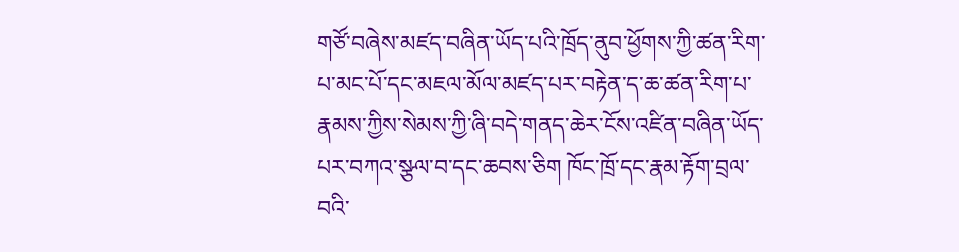གཙོ་བཞེས་མཛད་བཞིན་ཡོད་པའི་ཁྲོད་ནུབ་ཕྱོགས་ཀྱི་ཚན་རིག་པ་མང་པོ་དང་མཇལ་མོལ་མཛད་པར་བརྟེན་ད་ཆ་ཚན་རིག་པ་རྣམས་ཀྱིས་སེམས་ཀྱི་ཞི་བདེ་གནད་ཆེར་ངོས་འཛིན་བཞིན་ཡོད་པར་བཀའ་སྩལ་བ་དང་ཆབས་ཅིག ཁོང་ཁྲོ་དང་རྣམ་རྟོག་བྲལ་བའི་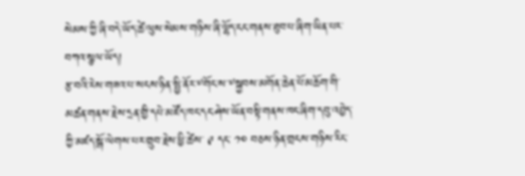སེམས་ཀྱི་ཞི་བདེ་ཡོད་ཚེ་ལུས་སེམས་གཉིས་ཞི་ལྷོད་ངང་གནས་ཐུབ་པ་ཞིག་ཡིན་པར་བཀའ་སྩལ་ཡོད།
རྩ་བའི་རེས་གཟའ་པ་སངས་ཉིན་སྤྱི་ནོར་༸གོང་ས་༸སྐྱབས་མགོན་ཆེན་པོ་མཆོག་གི་མཚན་གནས་རྗེས་དྲན་གྱི་དཔེ་མཛོད་ཁང་དང་ཤེས་ཡོན་བསྟི་གནས་ཁང་ཞིག་དབུ་འབྱེད་ཀྱི་མཛད་སྒོ་ལེགས་པར་གྲུབ་རྗེས་ཕྱི་ཚེས་ ༩ དང་ ༡༠ བཅས་ཉིན་གྲངས་གཉིས་རིང་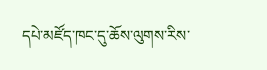དཔེ་མཛོད་ཁང་དུ་ཆོས་ལུགས་རིས་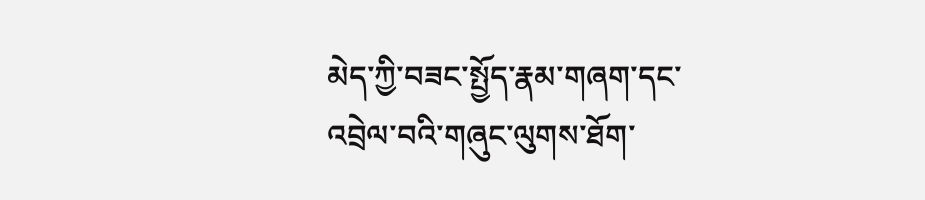མེད་ཀྱི་བཟང་སྤྱོད་རྣམ་གཞག་དང་འབྲེལ་བའི་གཞུང་ལུགས་ཐོག་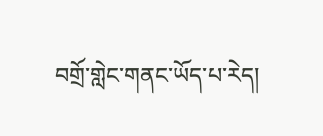བགྲོ་གླེང་གནང་ཡོད་པ་རེད།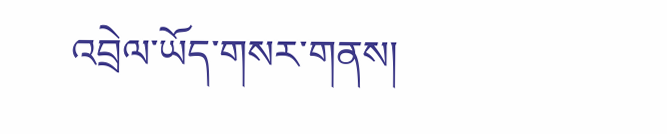འབྲེལ་ཡོད་གསར་གནས།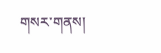གསར་གནས།